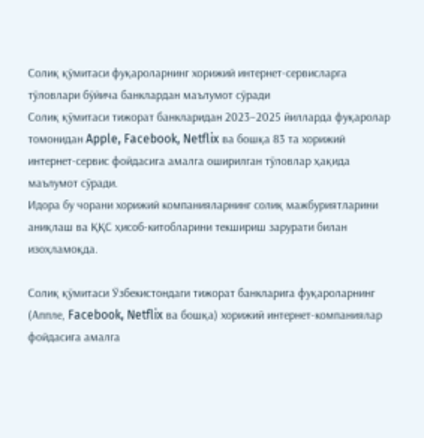Солиқ қўмитаси фуқароларнинг хорижий интернет-сервисларга тўловлари бўйича банклардан маълумот сўради
Солиқ қўмитаси тижорат банкларидан 2023–2025 йилларда фуқаролар томонидан Apple, Facebook, Netflix ва бошқа 83 та хорижий интернет-сервис фойдасига амалга оширилган тўловлар ҳақида маълумот сўради.
Идора бу чорани хорижий компанияларнинг солиқ мажбуриятларини аниқлаш ва ҚҚС ҳисоб-китобларини текшириш зарурати билан изоҳламоқда.

Солиқ қўмитаси Ўзбекистондаги тижорат банкларига фуқароларнинг (Аппле, Facebook, Netflix ва бошқа) хорижий интернет-компаниялар фойдасига амалга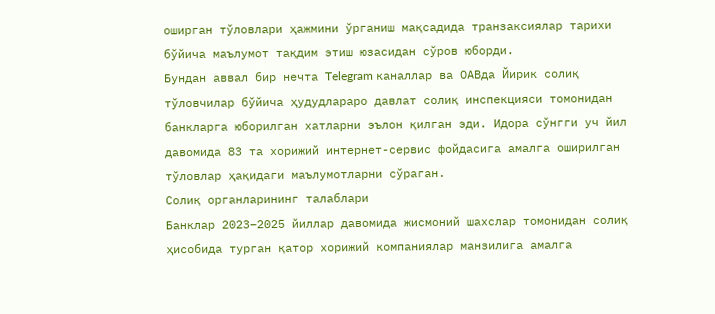оширган тўловлари ҳажмини ўрганиш мақсадида транзаксиялар тарихи бўйича маълумот тақдим этиш юзасидан сўров юборди.
Бундан аввал бир нечта Telegram каналлар ва ОАВда Йирик солиқ тўловчилар бўйича ҳудудлараро давлат солиқ инспекцияси томонидан банкларга юборилган хатларни эълон қилган эди. Идора сўнгги уч йил давомида 83 та хорижий интернет-сервис фойдасига амалга оширилган тўловлар ҳақидаги маълумотларни сўраган.
Солиқ органларининг талаблари
Банклар 2023–2025 йиллар давомида жисмоний шахслар томонидан солиқ ҳисобида турган қатор хорижий компаниялар манзилига амалга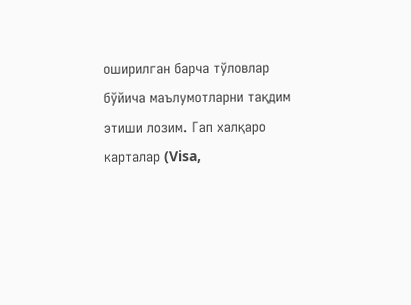оширилган барча тўловлар бўйича маълумотларни тақдим этиши лозим. Гап халқаро карталар (Visa,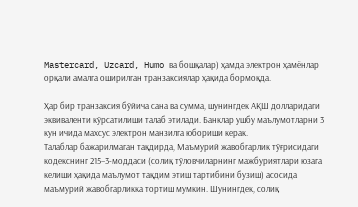Mastercard, Uzcard, Humo ва бошқалар) ҳамда электрон ҳамёнлар орқали амалга оширилган транзаксиялар ҳақида бормоқда.

Ҳар бир транзаксия бўйича сана ва сумма, шунингдек АҚШ долларидаги эквиваленти кўрсатилиши талаб этилади. Банклар ушбу маълумотларни 3 кун ичида махсус электрон манзилга юбориши керак.
Талаблар бажарилмаган тақдирда, Маъмурий жавобгарлик тўғрисидаги кодекснинг 215−3-моддаси (солиқ тўловчиларнинг мажбуриятлари юзага келиши ҳақида маълумот тақдим этиш тартибини бузиш) асосида маъмурий жавобгарликка тортиш мумкин. Шунингдек, солиқ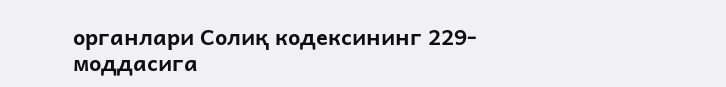органлари Солиқ кодексининг 229-моддасига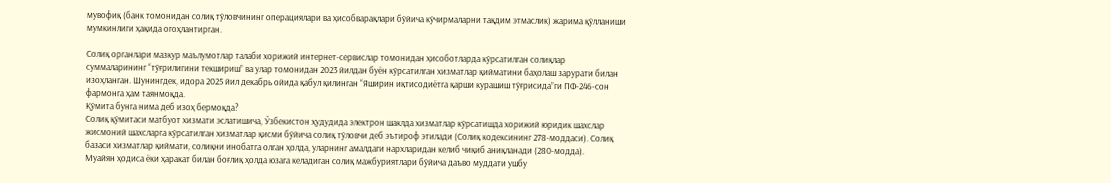мувофиқ (банк томонидан солиқ тўловчининг операциялари ва ҳисобварақлари бўйича кўчирмаларни тақдим этмаслик) жарима қўлланиши мумкинлиги ҳақида огоҳлантирган.

Солиқ органлари мазкур маълумотлар талаби хорижий интернет-сервислар томонидан ҳисоботларда кўрсатилган солиқлар суммаларининг “тўғрилигини текшириш” ва улар томонидан 2023 йилдан буён кўрсатилган хизматлар қийматини баҳолаш зарурати билан изоҳланган. Шунингдек, идора 2025 йил декабрь ойида қабул қилинган “Яширин иқтисодиётга қарши курашиш тўғрисида”ги ПФ-246-сон фармонга ҳам таянмоқда.
Қўмита бунга нима деб изоҳ бермоқда?
Солиқ қўмитаси матбуот хизмати эслатишича, Ўзбекистон ҳудудида электрон шаклда хизматлар кўрсатишда хорижий юридик шахслар жисмоний шахсларга кўрсатилган хизматлар қисми бўйича солиқ тўловчи деб эътироф этилади (Солиқ кодексининг 278-моддаси). Солиқ базаси хизматлар қиймати, солиқни инобатга олган ҳолда, уларнинг амалдаги нархларидан келиб чиқиб аниқланади (280-модда).
Муайян ҳодиса ёки ҳаракат билан боғлиқ ҳолда юзага келадиган солиқ мажбуриятлари бўйича даъво муддати ушбу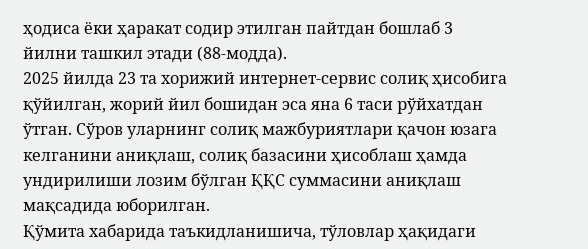ҳодиса ёки ҳаракат содир этилган пайтдан бошлаб 3 йилни ташкил этади (88-модда).
2025 йилда 23 та хорижий интернет-сервис солиқ ҳисобига қўйилган, жорий йил бошидан эса яна 6 таси рўйхатдан ўтган. Сўров уларнинг солиқ мажбуриятлари қачон юзага келганини аниқлаш, солиқ базасини ҳисоблаш ҳамда ундирилиши лозим бўлган ҚҚС суммасини аниқлаш мақсадида юборилган.
Қўмита хабарида таъкидланишича, тўловлар ҳақидаги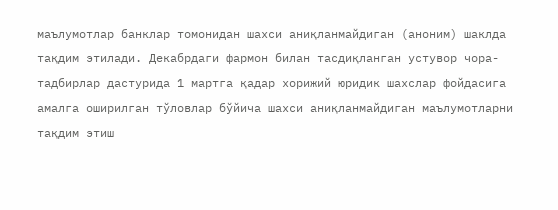маълумотлар банклар томонидан шахси аниқланмайдиган (аноним) шаклда тақдим этилади. Декабрдаги фармон билан тасдиқланган устувор чора-тадбирлар дастурида 1 мартга қадар хорижий юридик шахслар фойдасига амалга оширилган тўловлар бўйича шахси аниқланмайдиган маълумотларни тақдим этиш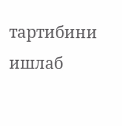тартибини ишлаб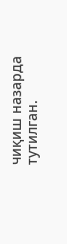чиқиш назарда тутилган.